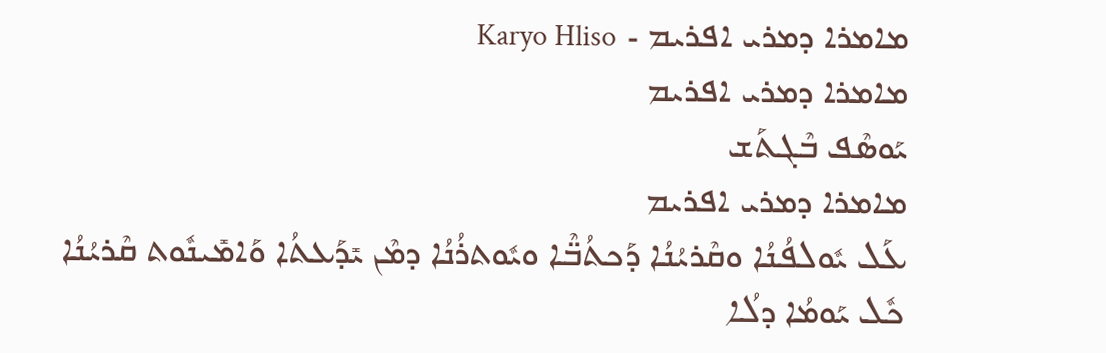ܡܐܡܪܐ ܕܡܪܝ ܐܦܪܝܡ - Karyo Hliso
ܡܐܡܪܐ ܕܡܪܝ ܐܦܪܝܡ
ܝܰܘܣܶܦ ܒܶܓܬܰܫ
ܡܐܡܪܐ ܕܡܪܝ ܐܦܪܝܡ
ܥܰܠ ܝܽܘܠܦܳܢܳܐ ܘܩܶܪܝܳܢܳܐ ܕܰܟܬܳܒ̈ܶܐ ܘܝܽܘܬܪܳܢܳܐ ܕܡܶܢ ܝܺܕܰܥܬܳܐ ܘܰܐܡܺܝܢܽܘܬ ܩܶܪܝܳܢܳܐ
ܟܽܠ ܝܰܘܡܳܐ ܕܠܳܐ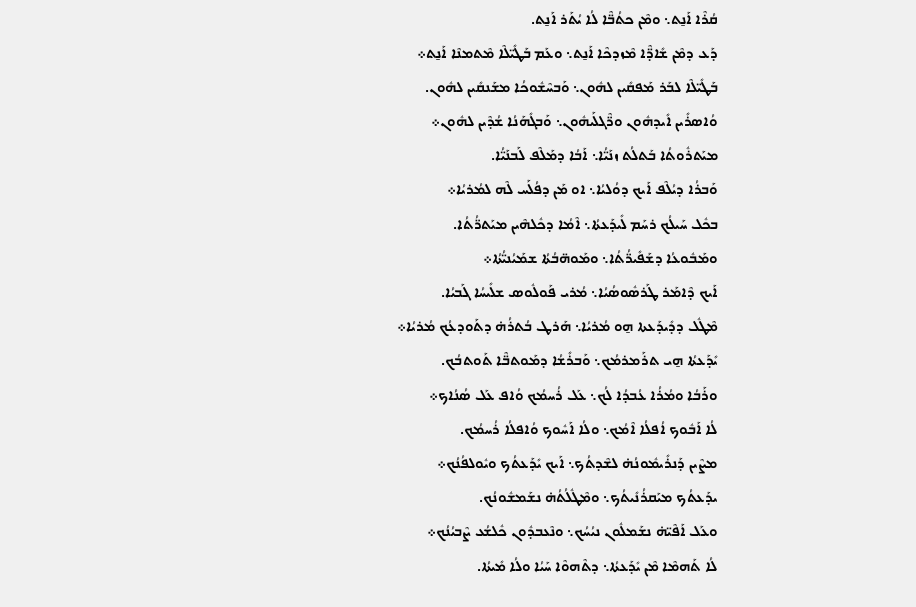ܩܳܪܶܐ ܐܰܢ̱ܬ܆ ܘܡܶܢ ܟܬܳܒ̈ܶܐ ܠܳܐ ܝܳܬܰܪ ܐܰܢ̱ܬ.
ܕܰܥ ܕܡܶܢ ܫܺܐܕ̈ܶܐ ܡܶܙܕܟܶܐ ܐܰܢ̱ܬ܆ ܘܥܰܡ ܒܰܛܺܝ̈ܠܶܐ ܡܶܬܡܢܶܐ ܐܰܢ̱ܬ܀
ܒܰܛܺܝ̈ܠܶܐ ܠܒܰܪ ܡܰܦܩܺܝܢ ܠܗܽܘܢ܆ ܘܰܒܚܶܫܽܘܟܳܐ ܡܫܰܢܩܺܝܢ ܠܗܽܘܢ.
ܘܳܐܣܪܺܝܢ ܐܺܝܕܗܽܘܢ ܘܪ̈ܶܓܠܰܝܗܽܘܢ܆ ܘܰܒܓܺܗܰܢܳܐ ܫܳܕܶܝܢ ܠܗܽܘܢ܀
ܡܝܰܬܪܽܘܬܳܐ ܒܰܬܠܳܬ ܙܢܰܝ̈ܳܐ܆ ܐܰܒܳܐ ܕܡܰܠܶܦ ܠܰܒܢܰܝ̈ܳܐ.
ܘܰܒܪܳܐ ܕܝܳܠܶܦ ܐܰܝܟ ܕܘܳܠܝܳܐ܆ ܐܘ ܡܰܢ ܕܦܳܠܰܚ ܠܶܗ ܠܡܳܪܝܳܐ܀
ܒܟܽܠ ܚܰܝܠܳܟ ܪܚܰܡ ܠܺܝܕܰܥܬܳܐ܆ ܐܶܡܳܐ ܕܟܽܠܗܶܝܢ ܡܝܰܬܪ̈ܳܬܳܐ.
ܘܡܰܒܽܘܥܳܐ ܕܫܰܦܺܝܪ̈ܳܬܳܐ܆ ܘܡܰܘܗ̈ܒܳܬܳܐ ܫܡܰܝܳܢܝ̈ܳܬܳܐ܀
ܐܰܝܟ ܕܶܐܡܰܪ ܛܰܪܣܽܘܣܳܝܳܐ܆ ܡܳܪܝ ܦܰܘܠܽܘܣ ܫܠܺܝܚܳܐ ܓܰܒܝܳܐ.
ܡܶܛܽܠ ܕܕܺܝܕܰܥܬܐ ܗ̱ܘ ܡܳܪܝܳܐ܆ ܗܰܪܛ ܒܳܬܪܳܗ̇ ܕܬܰܘܕܥܳܟ ܡܳܪܝܳܐ܀
ܝܺܕܰܥܬܳܐ ܗ̱ܝ ܬܪܰܡܪܡܳܟ܆ ܘܰܒܪܺܫܳܐ ܕܡܰܘܬܒ̈ܶܐ ܬܰܘܬܒܳܟ.
ܘܪܰܒܳܐ ܘܡܳܪܳܐ ܥܳܒܕܳܐ ܠܳܟ܆ ܥܰܠ ܪܳܚܡܳܟ ܘܳܐܦ ܥܰܠ ܣܳܢܳܐܟ܀
ܠܳܐ ܐܰܒܽܘܟ ܐܳܦܠܳܐ ܐܶܡܳܟ܆ ܘܠܳܐ ܐܰܚܽܘܟ ܘܳܐܦܠܳܐ ܪܳܚܡܳܟ.
ܡܨܶܝܢ ܕܰܢܪܺܝܡܽܘܢܳܗ̇ ܠܫܶܕܬܳܟ܆ ܐܰܝܟ ܝܺܕܰܥܬܳܟ ܘܝܽܘܠܦܳܢܳܟ܀
ܝܕܰܥܬܳܟ ܡܝܰܩܪܳܢܺܝܬܳܟ܆ ܘܡܶܛܽܠܳܬܳܗ̇ ܢܫܰܡܫܽܘܢܳܟ.
ܘܥܰܠ ܐܰܦܶܝ̈ܗ̇ ܢܫܰܡܠܽܘܢ ܢܝܳܚܳܟ܆ ܘܢܶܥܒܕܽܘܢ ܟܽܠܫܳܥ ܨܶܒܝܳܢܳܟ܀
ܠܳܐ ܬܰܗܡܶܐ ܡܶܢ ܝܺܕܰܥܬܳܐ܆ ܕܬܶܗܘܶܐ ܚܰܝܳܐ ܘܠܳܐ ܡܺܝܬܳܐ.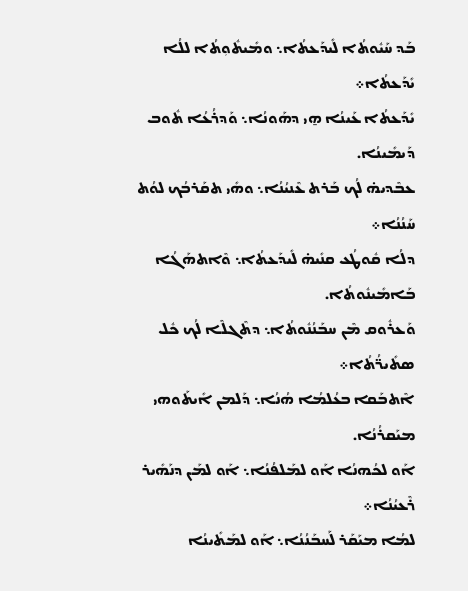ܒܰܕ ܚܰܝܽܘܬܳܐ ܠܺܝܕܰܥܬܳܐ܆ ܘܡܺܝܬܽܘܼܬܳܐ ܠܠܳܐ ܝܺܕܰܥܬܳܐ܀
ܝܺܕܰܥܬܳܐ ܥܰܝܢܳܐ ܗ̱ܝ ܕܗܰܘܢܳܐ܆ ܘܰܕܪܳܥܳܐ ܬܽܘܒ ܕܰܝܡܺܝܢܳܐ.
ܥܒܶܕܝܗ̇ ܠܳܟ ܒܰܪܬ ܥܶܢܝܳܢܳܐ܆ ܘܗܺܝ ܬܩܰܪܒܳܟ ܠܘܳܬ ܚܰܢܳܢܳܐ܀
ܕܠܳܐ ܩܽܘܛܳܥ ܩܢܺܝܗ̇ ܠܺܝܕܰܥܬܳܐ܆ ܘܶܐܬܗܰܓܳܐ ܒܰܐܡܺܝܢܽܘܬܳܐ.
ܘܰܥܪܽܘܩ ܡܶܢ ܚܒܰܢܳܢܽܘܬܳܐ܆ ܕܬܶܓܠܶܐ ܠܳܟ ܟܽܠ ܣܬܺܝܪ̈ܳܬܳܐ܀
ܐܶܬܒܰܩܐ ܒܥܳܠܡܳܐ ܗܳܢܳܐ܆ ܕܰܠܡܢ ܐܺܝܬܰܘܗܝ ܡܝܰܩܪܳܢܳܐ.
ܐܰܘ ܠܟܳܗܢܳܐ ܐܰܘ ܠܡܰܠܦܳܢܳܐ܆ ܐܰܘ ܠܡܰܢ ܕܢܰܗܺܝܪ ܪܶܥܝܳܢܳܐ܀
ܠܡܳܐ ܡܝܰܩܰܪ ܠܰܚܒܰܢܳܢܳܐ܆ ܐܰܘ ܠܡܰܬܺܝܢܳܐ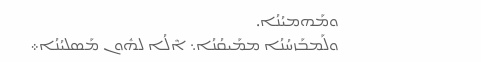ܘܡܰܗܡܝܳܢܳܐ.
ܘܠܰܡܒܰܙܚܳܢܳܐ ܡܡܰܝܩܳܢܳܐ܆ ܐܶܠܳܐ ܠܗܽܘܢ ܡܰܣܠܝܳܢܳܐ܀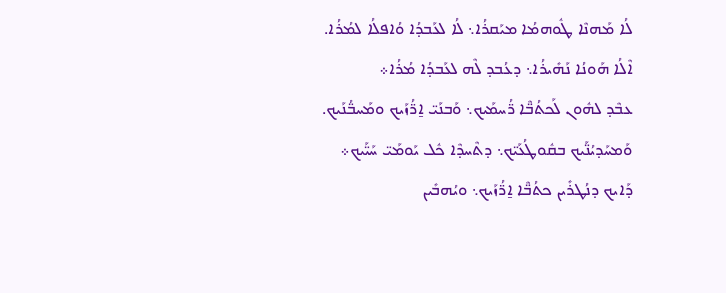ܠܳܐ ܡܰܗܢܶܐ ܛܽܘܗܡܳܐ ܡܝܰܩܪܳܐ܆ ܠܳܐ ܠܥܰܒܕܳܐ ܘܳܐܦܠܳܐ ܠܡܳܪܳܐ.
ܐܶܠܳܐ ܗܰܘܢܳܐ ܢܰܗܺܝܪܳܐ܆ ܕܥܳܒܕ ܠܶܗ ܠܥܰܒܕܳܐ ܡܳܪܳܐ܀
ܥܒܶܕ ܠܗܽܘܢ ܠܰܟܬܳܒ̈ܶܐ ܪ̈ܳܚܡܰܝܟ܆ ܘܰܒܢܰܝ̈ ܐ̱ܪ̈ܳܙܰܝܟ ܘܡܰܚܒ̈ܳܢܰܝܟ.
ܘܰܡܚܰܕܝܳܢ̈ܰܝܟ ܒܩܽܘܛܳܥܰܝ̈ܟ܆ ܕܬܶܚܕܶܐ ܟܽܠ ܝܰܘܡܰܝ̈ ܚܰܝ̈ܰܝܟ܀
ܕܰܐܝܟ ܕܢܳܛܪܺܝܢ ܟܬܳܒ̈ܶܐ ܐ̱ܪ̈ܳܙܰܝܟ܆ ܘܝܳܗܒܺܝܢ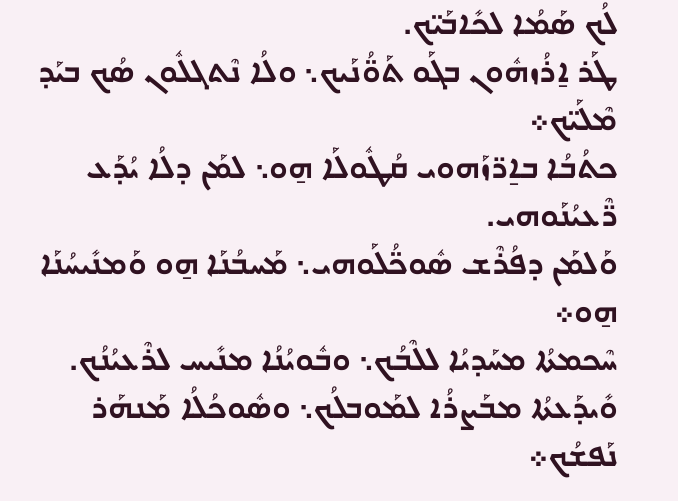ܠܳܟ ܣܰܡܳܐ ܠܟܺܐܒܰܝ̈ܟ.
ܛܰܪ ܐ̱ܪܳܙܗܽܘܢ ܒܓܰܘ ܬܰܘ̈ܳܢܰܝܟ܆ ܘܠܳܐ ܢܶܬܓܠܽܘܢ ܣܳܟ ܒܝܰܕ ܡܶܠܰܝ̈ܟ܀
ܟܬܳܒܳܐ ܒܐ̱ܪ̈ܙܰܗܘܝ ܩܳܛܽܘܠܰܐ ܗ̱ܘ܆ ܠܡܰܢ ܕܠܳܐ ܝܳܕܰܥ ܪ̈ܶܥܝܳܢܰܘܗܝ.
ܘܰܠܡܰܢ ܕܦܳܪܶܫ ܣܽܘܟ̈ܳܠܰܘܗܝ܆ ܡܰܚܒܳܢܰܐ ܗ̱ܘ ܘܰܡܢܺܝܚܳܢܰܐ ܗ̱ܘ܀
ܚܶܟܡܬܳܐ ܡܚܰܕܝܳܐ ܠܠܶܒܳܟ܆ ܘܒܽܘܝܳܢܳܐ ܡܢܺܝܚ ܠܪܶܥܝܳܢܳܟ.
ܘܺܝܕܰܥܬܳܐ ܡܒܰܨܪܳܐ ܠܡܰܘܒܠܳܟ܆ ܘܣܽܘܟܳܠܳܐ ܡܰܢܗܰܪ ܢܰܦܫܳܟ܀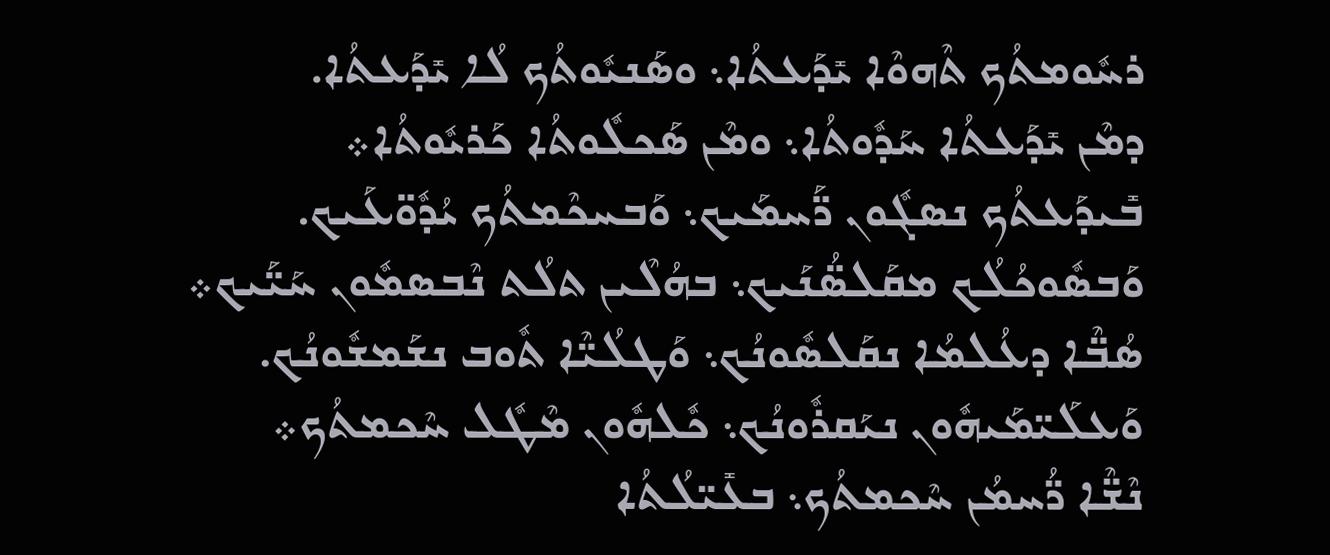ܪܚܽܘܡܬܳܟ ܬܶܗܘܶܐ ܝܺܕܰܥܬܳܐ܆ ܘܣܰܢܝܽܘܬܳܟ ܠܳܐ ܝܺܕܰܥܬܳܐ.
ܕܡܶܢ ܝܺܕܰܥܬܳܐ ܚܰܕܽܘܬܳܐ܆ ܘܡܶܢ ܣܰܟܠܽܘܬܳܐ ܟܰܪܝܽܘܬܳܐ܀
ܒܺܝܕܰܥܬܳܟ ܢܣܓܽܘܢ ܪ̈ܰܚܡܰܝܟ܆ ܘܰܒܚܟܶܡܬܳܟ ܝܳܕܽܘ̈ܥܰܝܟ.
ܘܰܒܣܽܘܟܳܠܳܟ ܡܩܰܠܣ̈ܳܢܰܝܟ܆ ܒܗܳܠܶܝܢ ܬܠܳܬ ܢܶܒܣܡܽܘܢ ܚܰܝ̈ܰܝܟ܀
ܣܳܒ̈ܶܐ ܕܥܳܠܡܳܐ ܢܩܰܠܣܽܘܢܳܟ܆ ܘܰܛܠܳܝ̈ܶܐ ܬܽܘܒ ܢܫܰܡܫܽܘܢܳܟ.
ܘܰܥܠܰܝ̈ܡܰܝܗܽܘܢ ܢܝܰܩܪܽܘܢܳܟ܆ ܟܽܠܗܽܘܢ ܡܶܛܽܠ ܚܶܟܡܬܳܟ܀
ܢܶܫ̈ܶܐ ܪ̈ܳܚܡܳܢ ܚܶܟܡܬܳܟ܆ ܒܥܺܝ̈ܠܳܬܳܐ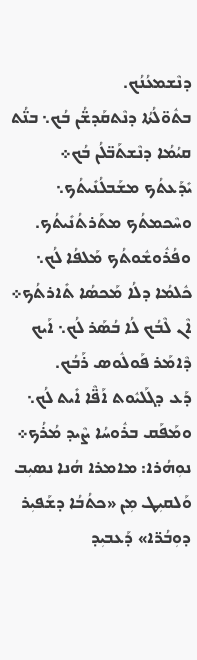ܕܢܶܫܡܥܳܢܳܟ.
ܒܬܽܘ̈ܠܳܬܳܐ ܕܢܶܬܩܰܕܫ̈ܳܢ ܒܳܟ܆ ܒܢ̈ܳܬ ܩܝܳܡܳܐ ܕܢܶܫܬܰܒ̈ܠܳܢ ܒܳܟ܀
ܝܺܕܰܥܬܳܟ ܡܫܰܒܠܳܢܺܝܬܳܟ܆ ܘܚܶܟܡܬܳܟ ܡܬܰܪܬܳܢܺܝܬܳܟ.
ܘܦܳܪܽܘܫܽܘܬܳܟ ܡܰܠܦܳܐ ܠܳܟ܆ ܟܽܠܡܳܐ ܕܠܳܐ ܡܰܟܣܳܐ ܬܺܐܪܬܳܟ܀
ܐܶܢ ܠܶܒܳܟ ܠܳܐ ܒܳܣܰܪ ܠܳܟ܆ ܐܰܝܟ ܕܶܐܡܰܪ ܦܰܘܠܽܘܣ ܪܰܒܳܟ.
ܕܰܥ ܕܓܰܠܝܽܘܬ ܐܰܦ̈ܶܐ ܐܺܝܬ ܠܳܟ܆ ܘܡܰܦܰܩ ܒܪܽܘܚܳܐ ܨܶܝܕ ܡܳܪܳܟ܀
ܢܘܼܗܳܪܐ: ܡܐܡܪܐ ܗܳܢܐ ܢܣܝܼܒ ܘܰܠܩܝܼܛ ܡܼܢ «ܟܬܳܒܳܐ ܕܫܰܦܝܼܪ ܕܘܼܒܳܪ̈ܐ» ܕܰܥܒܝܼܕ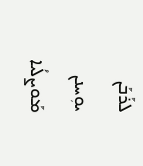ܠܪܰܒܰܢ ܝܘܼܚܢܢ ܡܰܘܨܠܳܝܐ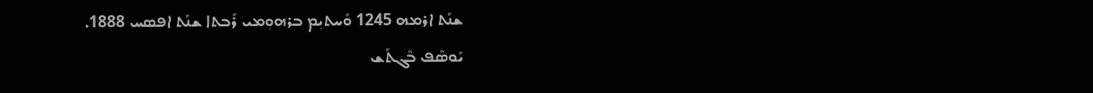ܫܢܰܬ ܐܪܡܗ 1245 ܘܰܚܬܝܼܡ ܒܪܗܘܼܡܝ ܪܰܒܬܐ ܫܢܰܬ ܐܦܣܚ 1888.
ܝܰܘܣܶܦ ܒܶܓܬܰܫ